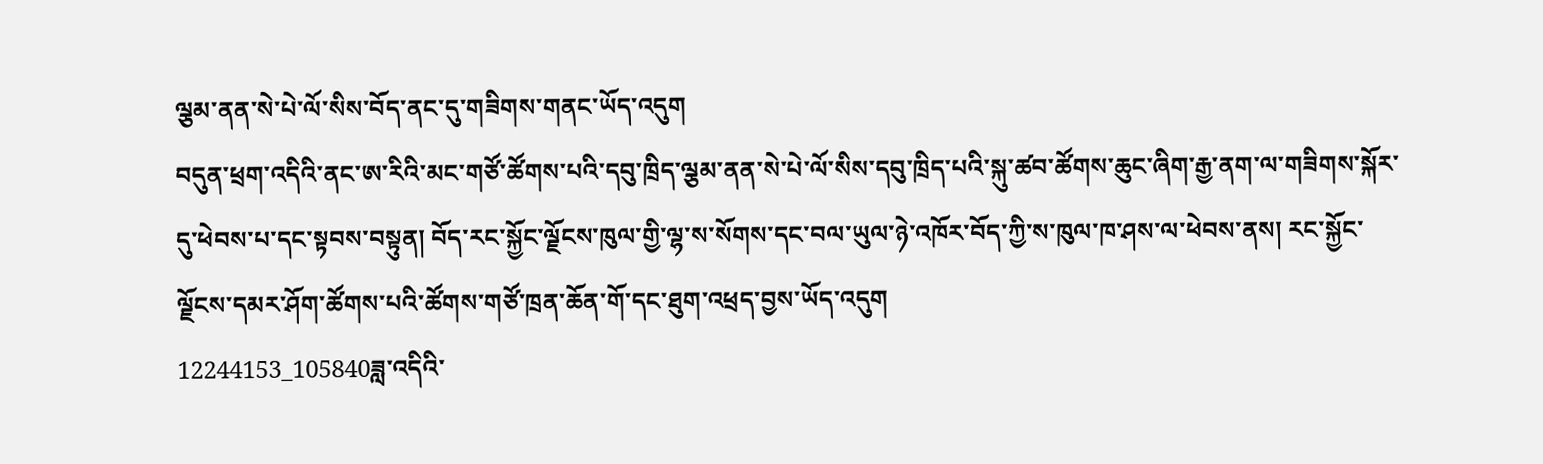ལྕམ་ནན་སེ་པེ་ལོ་སིས་བོད་ནང་དུ་གཟིགས་གནང་ཡོད་འདུག
བདུན་ཕྲག་འདིའི་ནང་ཨ་རིའི་མང་གཙོ་ཚོགས་པའི་དབུ་ཁྲིད་ལྕམ་ནན་སེ་པེ་ལོ་སིས་དབུ་ཁྲིད་པའི་སྐུ་ཚབ་ཚོགས་ཆུང་ཞིག་རྒྱ་ནག་ལ་གཟིགས་སྐོར་དུ་ཕེབས་པ་དང་སྟབས་བསྟུན། བོད་རང་སྐྱོང་ལྗོངས་ཁུལ་གྱི་ལྷ་ས་སོགས་དང་བལ་ཡུལ་ཉེ་འཁོར་བོད་ཀྱི་ས་ཁུལ་ཁ་ཤས་ལ་ཕེབས་ནས། རང་སྐྱོང་ལྗོངས་དམར་ཤོག་ཚོགས་པའི་ཚོགས་གཙོ་ཁྲན་ཆོན་གོ་དང་ཐུག་འཕྲད་བྱས་ཡོད་འདུག
12244153_105840ཟླ་འདིའི་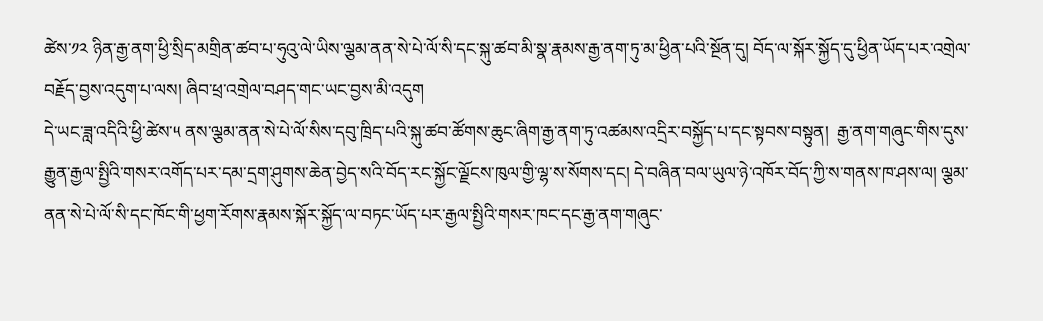ཚེས་༡༢ ཉིན་རྒྱ་ནག་ཕྱི་སྲིད་མགྲིན་ཚབ་པ་ཧུའུ་ལེ་ཡིས་ལྕམ་ནན་སེ་པེ་ལོ་སི་དང་སྐུ་ཚབ་མི་སྣ་རྣམས་རྒྱ་ནག་ཏུ་མ་ཕྱིན་པའི་སྔོན་དུ། བོད་ལ་སྐོར་སྐྱོད་དུ་ཕྱིན་ཡོད་པར་འགྲེལ་བརྗོད་བྱས་འདུག་པ་ལས། ཞིབ་ཕྲ་འགྲེལ་བཤད་གང་ཡང་བྱས་མི་འདུག
དེ་ཡང་ཟླ་འདིའི་ཕྱི་ཚེས་༥ ནས་ལྕམ་ནན་སེ་པེ་ལོ་སིས་དབུ་ཁྲིད་པའི་སྐུ་ཚབ་ཚོགས་ཆུང་ཞིག་རྒྱ་ནག་ཏུ་འཚམས་འདྲིར་བསྐྱོད་པ་དང་སྟབས་བསྟུན།  རྒྱ་ནག་གཞུང་གིས་དུས་རྒྱུན་རྒྱལ་སྤྱིའི་གསར་འགོད་པར་དམ་དྲག་ཤུགས་ཆེན་བྱེད་སའི་བོད་རང་སྐྱོང་ལྗོངས་ཁུལ་གྱི་ལྷ་ས་སོགས་དང། དེ་བཞིན་བལ་ཡུལ་ཉེ་འཁོར་བོད་ཀྱི་ས་གནས་ཁ་ཤས་ལ། ལྕམ་ནན་སེ་པེ་ལོ་སི་དང་ཁོང་གི་ཕྱག་རོགས་རྣམས་སྐོར་སྐྱོད་ལ་བཏང་ཡོད་པར་རྒྱལ་སྤྱིའི་གསར་ཁང་དང་རྒྱ་ནག་གཞུང་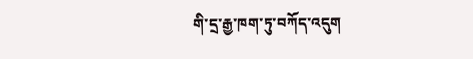གི་དྲ་རྒྱ་ཁག་ཏུ་བཀོད་འདུག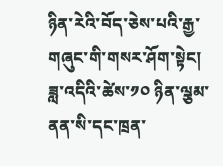ཉིན་རེའི་བོད་ཅེས་པའི་རྒྱ་གཞུང་གི་གསར་ཤོག་སྟེང། ཟླ་འདིའི་ཚེས་༡༠ ཉིན་ལྕམ་ནན་སི་དང་ཁྲན་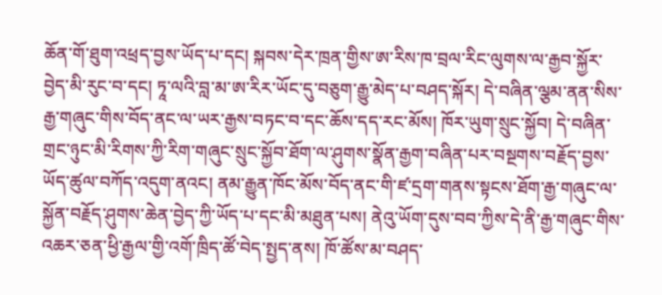ཆོན་གོ་ཐུག་འཕྲད་བྱས་ཡོད་པ་དང། སྐབས་དེར་ཁྲན་གྱིས་ཨ་རིས་ཁ་བྲལ་རིང་ལུགས་ལ་རྒྱབ་སྐྱོར་བྱེད་མི་རུང་བ་དང། ཏཱ་ལའི་བླ་མ་ཨ་རིར་ཡོང་དུ་བཅུག་རྒྱུ་མེད་པ་བཤད་སྐོར། དེ་བཞིན་ལྕམ་ནན་སིས་རྒྱ་གཞུང་གིས་བོད་ནང་ལ་ཡར་རྒྱས་བཏང་བ་དང་ཆོས་དད་རང་མོས། ཁོར་ཡུག་སྲུང་སྐྱོབ། དེ་བཞིན་གྲང་ཉུང་མི་རིགས་ཀྱི་རིག་གཞུང་སྲུང་སྐྱོབ་ཐོག་ལ་ཤུགས་སྣོན་རྒྱག་བཞིན་པར་བསྔགས་བརྗོད་བྱས་ཡོད་ཚུལ་བཀོད་འདུག་ནའང། ནམ་རྒྱུན་ཁོང་མོས་བོད་ནང་གི་ཛ་དྲག་གནས་སྟངས་ཐོག་རྒྱ་གཞུང་ལ་སྐྱོན་བརྗོད་ཤུགས་ཆེན་བྱེད་ཀྱི་ཡོད་པ་དང་མི་མཐུན་པས། ནེའུ་ཡོག་དུས་བབ་ཀྱིས་དེ་ནི་རྒྱ་གཞུང་གིས་འཆར་ཅན་ཕྱི་རྒྱལ་གྱི་འགོ་ཁྲིད་ཚོ་བེད་སྤྱད་ནས། ཁོ་ཚོས་མ་བཤད་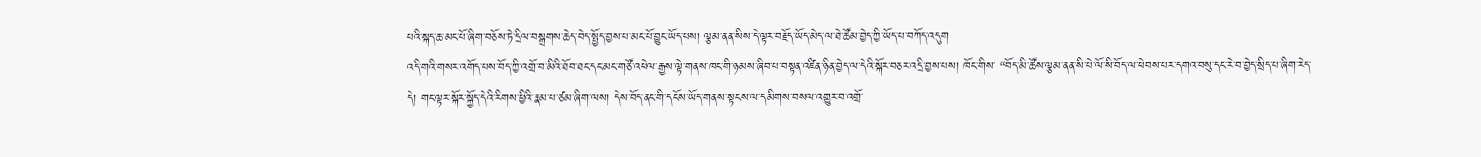པའི་སྐད་ཆ་མང་པོ་ཞིག་བཅོས་ཏེ་དྲིལ་བསྒྲགས་ཆེད་བེད་སྤྱོད་བྱས་པ་མང་པོ་བྱུང་ཡོད་པས། ལྕམ་ནན་སིས་དེ་ལྟར་བརྗོད་ཡོད་མེད་ལ་ཐེ་ཚོམ་བྱེད་ཀྱི་ཡོད་པ་བཀོད་འདུག
འདི་གའི་གསར་འགོད་པས་བོད་ཀྱི་འགྲོ་བ་མིའི་ཐོབ་ཐང་དང་མང་གཙོ་འཕེལ་རྒྱས་ལྟེ་གནས་ཁང་གི་ཉམས་ཞིབ་པ་བསྟན་འཛིན་ཉིན་བྱེད་ལ་དེའི་སྐོར་བཅར་འདྲི་བྱས་པས། ཁོང་གིས་ “བོད་མི་ཚོས་ལྕམ་ནན་སི་པེ་ལོ་སི་བོད་ལ་ཕེབས་པར་དགའ་བསུ་དང་རེ་བ་བྱེད་སྲིད་པ་ཞིག་རེད་དེ། གང་ལྟར་སྐོར་སྐྱོད་དེའི་རིགས་ཕྱིའི་རྣམ་པ་ཙམ་ཞིག་ལས། དེས་བོད་ནང་གི་དངོས་ཡོད་གནས་སྟངས་ལ་དམིགས་བསལ་འགྱུར་བ་འགྲོ་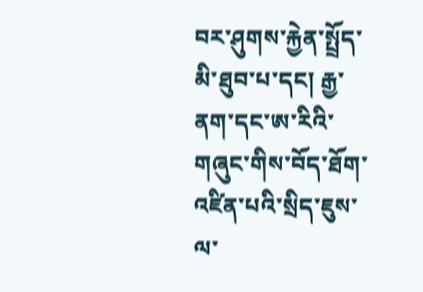བར་ཤུགས་རྐྱེན་སྤྲོད་མི་ཐུབ་པ་དང། རྒྱ་ནག་དང་ཨ་རིའི་གཞུང་གིས་བོད་ཐོག་འཛིན་པའི་སྲིད་ཇུས་ལ་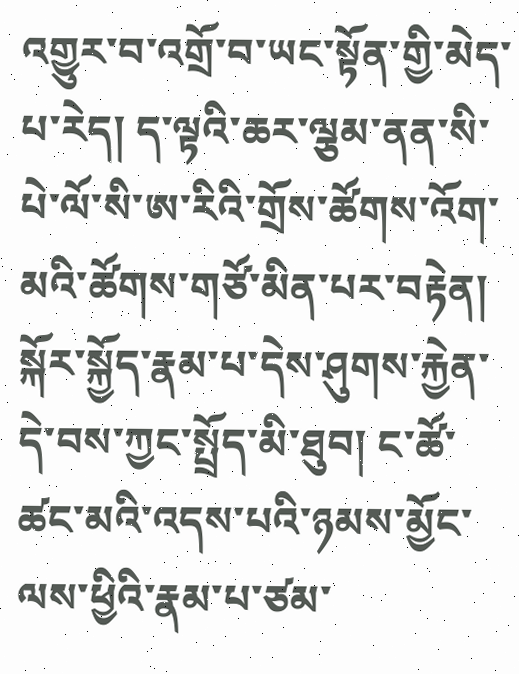འགྱུར་བ་འགྲོ་བ་ཡང་སྟོན་གྱི་མེད་པ་རེད། ད་ལྟའི་ཆར་ལྕམ་ནན་སི་པེ་ལོ་སི་ཨ་རིའི་གྲོས་ཚོགས་འོག་མའི་ཚོགས་གཙོ་མིན་པར་བརྟེན། སྐོར་སྐྱོད་རྣམ་པ་དེས་ཤུགས་རྐྱེན་དེ་བས་ཀྱང་སྤྲོད་མི་ཐུབ། ང་ཚོ་ཚང་མའི་འདས་པའི་ཉམས་མྱོང་ལས་ཕྱིའི་རྣམ་པ་ཙམ་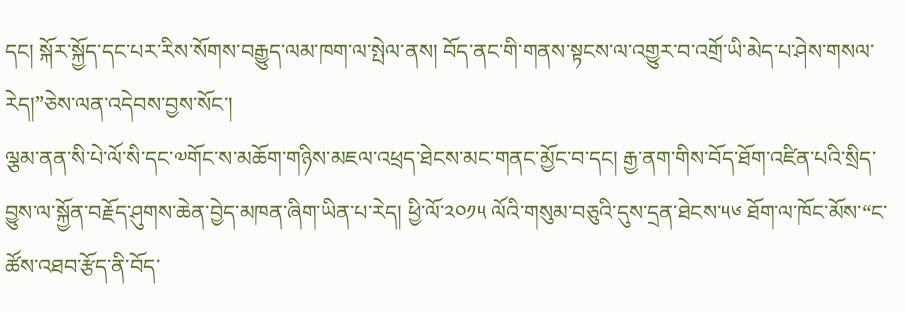དང། སྐོར་སྐྱོད་དང་པར་རིས་སོགས་བརྒྱུད་ལམ་ཁག་ལ་སྤེལ་ནས། བོད་ནང་གི་གནས་སྟངས་ལ་འགྱུར་བ་འགྲོ་ཡི་མེད་པ་ཤེས་གསལ་རེད།”ཅེས་ལན་འདེབས་བྱས་སོང་།
ལྕམ་ནན་སི་པེ་ལོ་སི་དང་༧གོང་ས་མཆོག་གཉིས་མཇལ་འཕྲད་ཐེངས་མང་གནང་མྱོང་བ་དང། རྒྱ་ནག་གིས་བོད་ཐོག་འཛིན་པའི་སྲིད་བྱུས་ལ་སྐྱོན་བརྗོད་ཤུགས་ཆེན་བྱེད་མཁན་ཞིག་ཡིན་པ་རེད། ཕྱི་ལོ་༢༠༡༥ ལོའི་གསུམ་བཅུའི་དུས་དྲན་ཐེངས་༥༦ ཐོག་ལ་ཁོང་མོས་“ང་ཚོས་འཐབ་རྩོད་ནི་བོད་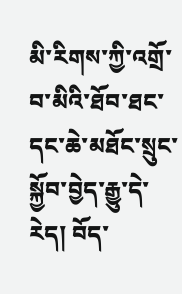མི་རིགས་ཀྱི་འགྲོ་བ་མིའི་ཐོབ་ཐང་དང་ཆེ་མཐོང་སྲུང་སྐྱོབ་བྱེད་རྒྱུ་དེ་རེད། བོད་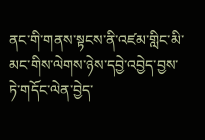ནང་གི་གནས་སྟངས་ནི་འཛམ་གླིང་མི་མང་གིས་ལེགས་ཉེས་དབྱེ་འབྱེད་བྱས་ཏེ་གདོང་ལེན་བྱེད་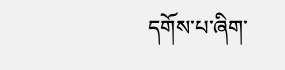དགོས་པ་ཞིག་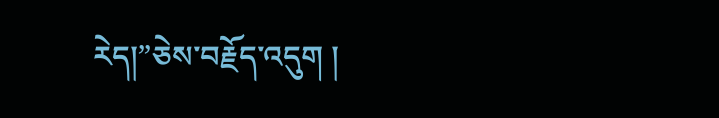རེད།”ཅེས་བརྗོད་འདུག །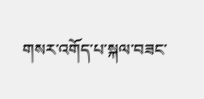གསར་འགོད་པ་སྐལ་བཟང་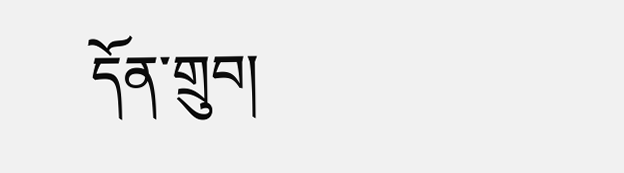དོན་གྲུབ།